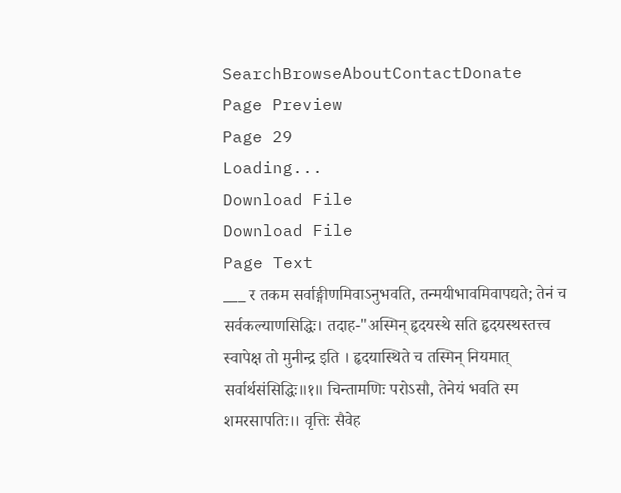SearchBrowseAboutContactDonate
Page Preview
Page 29
Loading...
Download File
Download File
Page Text
___ र तकम सर्वाङ्गीणमिवाऽनुभवति, तन्मयीभावमिवापद्यते; तेनं च सर्वकल्याणसिद्धिः। तदाह-"अस्मिन् हृदयस्थे सति हृदयस्थस्तत्त्व स्वापेक्ष तो मुनीन्द्र इति । हृदयास्थिते च तस्मिन् नियमात् सर्वार्थसंसिद्धिः॥१॥ चिन्तामणिः परोऽसौ, तेनेयं भवति स्म शमरसापतिः।। वृत्तिः सैवेह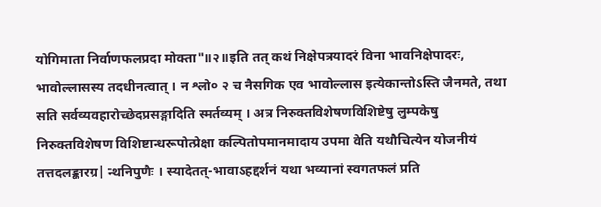योगिमाता निर्वाणफलप्रदा मोक्ता"॥२॥इति तत् कथं निक्षेपत्रयादरं विना भावनिक्षेपादरः, भावोल्लासस्य तदधीनत्वात् । न श्लो० २ च नैसगिक एव भावोल्लास इत्येकान्तोऽस्ति जैनमते, तथा सति सर्वव्यवहारोच्छेदप्रसङ्गादिति स्मर्तव्यम् । अत्र निरुक्तविशेषणविशिष्टेषु लुम्पकेषु निरुक्तविशेषण विशिष्टान्धरूपोत्प्रेक्षा कल्पितोपमानमादाय उपमा वेति यथौचित्येन योजनीयं तत्तदलङ्कारग्र| न्थनिपुणैः । स्यादेतत्-भावाऽहद्दर्शनं यथा भव्यानां स्वगतफलं प्रति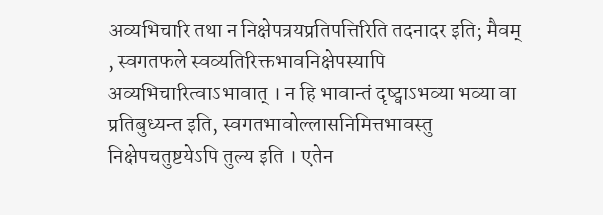अव्यभिचारि तथा न निक्षेपत्रयप्रतिपत्तिरिति तदनादर इति; मैवम् , स्वगतफले स्वव्यतिरिक्तभावनिक्षेपस्यापि अव्यभिचारित्वाऽभावात् । न हि भावान्तं दृष्ट्वाऽभव्या भव्या वा प्रतिबुध्यन्त इति, स्वगतभावोल्लासनिमित्तभावस्तु निक्षेपचतुष्टयेऽपि तुल्य इति । एतेन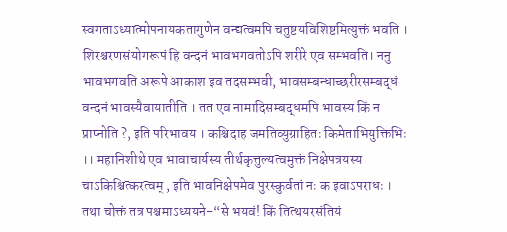स्वगताऽध्यात्मोपनायकतागुणेन वन्द्यत्वमपि चतुष्टयविशिष्टमित्युक्तं भवति । शिरश्चरणसंयोगरूपं हि वन्दनं भावभगवतोऽपि शरीरे एव सम्भवति। ननु भावभगवति अरूपे आकाश इव तदसम्भवी, भावसम्बन्धाच्छरीरसम्बद्धं वन्दनं भावस्यैवायातीति । तत एव नामादिसम्बद्धमपि भावस्य किं न प्राप्नोति ?, इति परिभावय । कश्चिदाह जमतिव्युग्राहितः किमेताभियुक्तिभिः ।। महानिशीथे एव भावाचार्यस्य तीर्थकृत्तुल्यत्वमुक्तं निक्षेपत्रयस्य चाऽकिश्चित्करत्वम् , इति भावनिक्षेपमेव पुरस्कुर्वतां नः क इवाऽपराधः । तथा चोक्तं तत्र पश्चमाऽध्ययने-“से भयवं! किं तित्थयरसंतियं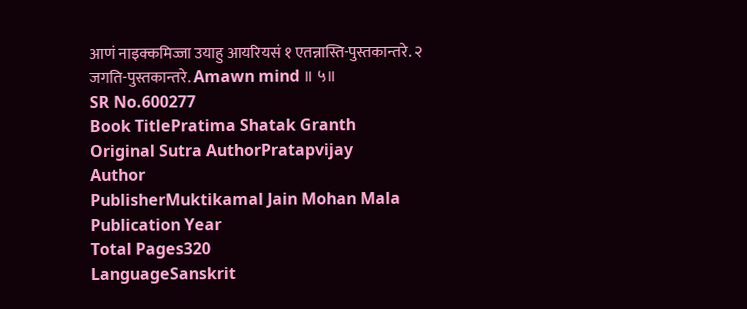आणं नाइक्कमिज्जा उयाहु आयरियसं १ एतन्नास्ति-पुस्तकान्तरे. २ जगति-पुस्तकान्तरे. Amawn mind ॥ ५॥
SR No.600277
Book TitlePratima Shatak Granth
Original Sutra AuthorPratapvijay
Author
PublisherMuktikamal Jain Mohan Mala
Publication Year
Total Pages320
LanguageSanskrit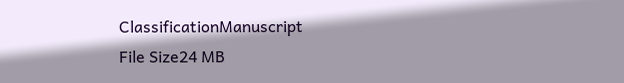ClassificationManuscript
File Size24 MB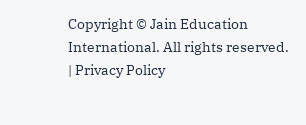Copyright © Jain Education International. All rights reserved. | Privacy Policy